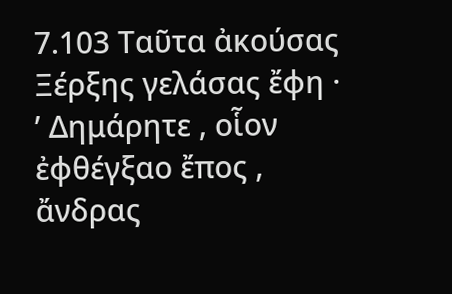7.103 Ταῦτα ἀκούσας Ξέρξης γελάσας ἔφη · ʹ Δημάρητε , οἷον ἐφθέγξαο ἔπος , ἄνδρας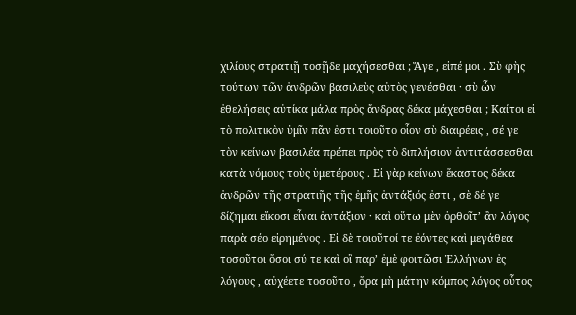χιλίους στρατιῇ τοσῇδε μαχήσεσθαι ; Ἄγε , εἰπέ μοι . Σὺ φὴς τούτων τῶν ἀνδρῶν βασιλεὺς αὐτὸς γενέσθαι · σὺ ὦν ἐθελήσεις αὐτίκα μάλα πρὸς ἄνδρας δέκα μάχεσθαι ; Καίτοι εἰ τὸ πολιτικὸν ὑμῖν πᾶν ἐστι τοιοῦτο οἷον σὺ διαιρέεις , σέ γε τὸν κείνων βασιλέα πρέπει πρὸς τὸ διπλήσιον ἀντιτάσσεσθαι κατὰ νόμους τοὺς ὑμετέρους . Εἰ γὰρ κείνων ἕκαστος δέκα ἀνδρῶν τῆς στρατιῆς τῆς ἐμῆς ἀντάξιός ἐστι , σὲ δέ γε δίζημαι εἴκοσι εἶναι ἀντάξιον · καὶ οὕτω μὲν ὀρθοῖτ’ ἂν λόγος παρὰ σέο εἰρημένος . Εἰ δὲ τοιοῦτοί τε ἐόντες καὶ μεγάθεα τοσοῦτοι ὅσοι σύ τε καὶ οἳ παρ’ ἐμὲ φοιτῶσι Ἑλλήνων ἐς λόγους , αὐχέετε τοσοῦτο , ὅρα μὴ μάτην κόμπος λόγος οὗτος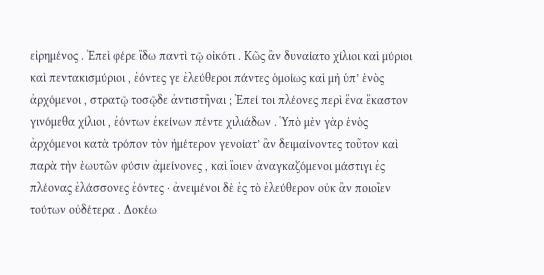εἰρημένος . Ἐπεὶ φέρε ἴδω παντὶ τῷ οἰκότι . Κῶς ἂν δυναίατο χίλιοι καὶ μύριοι καὶ πεντακισμύριοι , ἐόντες γε ἐλεύθεροι πάντες ὁμοίως καὶ μὴ ὑπ’ ἑνὸς ἀρχόμενοι , στρατῷ τοσῷδε ἀντιστῆναι ; Ἐπεί τοι πλέονες περὶ ἕνα ἕκαστον γινόμεθα χίλιοι , ἐόντων ἐκείνων πέντε χιλιάδων . Ὑπὸ μὲν γὰρ ἑνὸς ἀρχόμενοι κατὰ τρόπον τὸν ἡμέτερον γενοίατ’ ἂν δειμαίνοντες τοῦτον καὶ παρὰ τὴν ἑωυτῶν φύσιν ἀμείνονες , καὶ ἴοιεν ἀναγκαζόμενοι μάστιγι ἐς πλέονας ἐλάσσονες ἐόντες · ἀνειμένοι δὲ ἐς τὸ ἐλεύθερον οὐκ ἂν ποιοῖεν τούτων οὐδέτερα . Δοκέω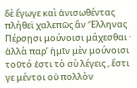δὲ ἔγωγε καὶ ἀνισωθέντας πλήθεϊ χαλεπῶς ἂν Ἕλληνας Πέρσῃσι μούνοισι μάχεσθαι · ἀλλὰ παρ’ ἡμῖν μὲν μούνοισι τοῦτό ἐστι τὸ σὺ λέγεις , ἔστι γε μέντοι οὐ πολλὸν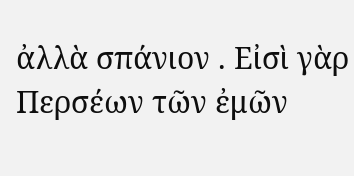ἀλλὰ σπάνιον . Εἰσὶ γὰρ Περσέων τῶν ἐμῶν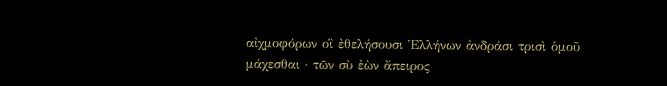αἰχμοφόρων οἳ ἐθελήσουσι Ἑλλήνων ἀνδράσι τρισὶ ὁμοῦ μάχεσθαι · τῶν σὺ ἐὼν ἄπειρος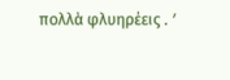πολλὰ φλυηρέεις . ʹ